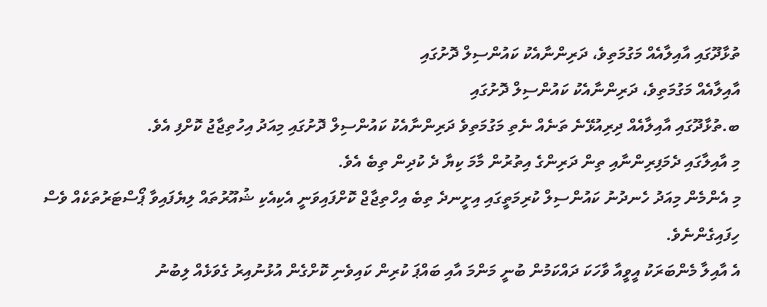ތުޅާދޫގައި އާއިލާއެއް މަގުމަތިވެ، ދަރިންނާއެކު ކައުންސިލް ދޮށުގައި
އާއިލާއެއް މަގުމަތިވެ، ދަރިންނާއެކު ކައުންސިލް ދޮށުގައި
ބ.ތުޅާދޫގައި އާއިލާއެއް ދިރިއުޅޭނެ ތަނެއް ނެތި މަގުމަތިވެ ދަރިންނާއެކު ކައުންސިލް ދޮށުގައި މިއަދު އިހުތިޖާޖު ކޮށްފި އެވެ.
މި އާއިލާގައި ދެމަފިރިންނާއި ތިން ދަރިންގެ އިތުރުން މާމަ ކިޔާ ދެ ކުދިން ތިބެ އެވެ.
މި އެންމެން މިއަދު ހެނދުނު ކައުންސިލް ކުރިމަތީގައި އިށީނދެ ތިބެ އިހްތިޖާޖް ކޮށްފައިވަނީ އެކިއެކި ޝުއޫރުތައް ލިޔެފައިވާ ޕޯސްޓަރުތަކެއް ވެސް ހިފައިގެންނެވެ.
އެ އާއިލާ މެންބަރަކު އީވީއާ ވާހަކަ ދައްކަމުން ބުނީ މަންމަ އާއި ބައްޕަ ކުރިން ކައިވެނި ކޮށްގެން އުޅުނުއިރު ގެވަޅެއް ލިބުނު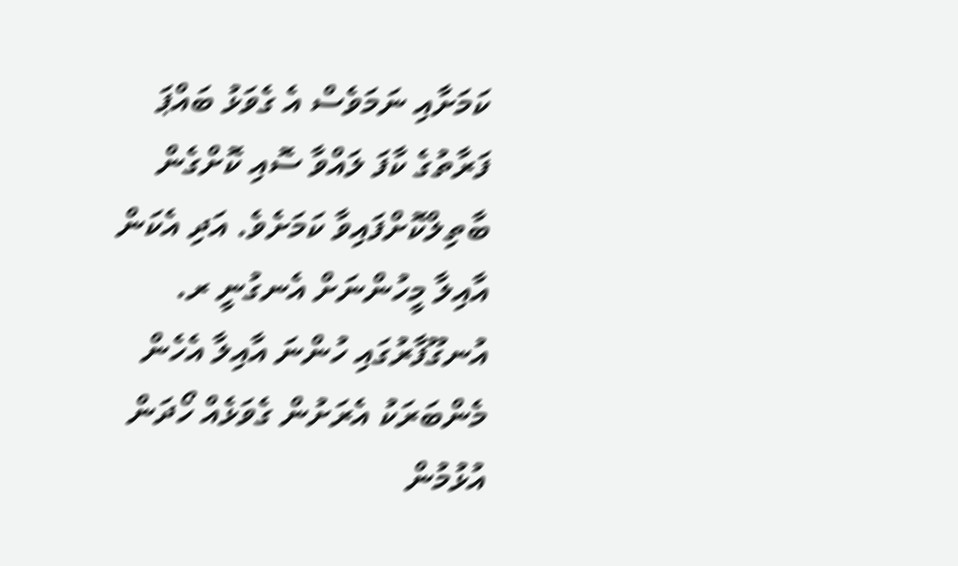ކަމަށާއި ނަމަވެސް އެ ގެވަޅު ބައްޕަ ފަރާތުގެ ކާފަ ލައްވާ ސޮއި ކޮށްގެން ބާތިލްކޮށްފައިވާ ކަމަށެވެ. އަދި އެކަން އާއިލާ މީހުންނަށް އެނގުނީ ރ. އުނގޫފާރުގައި ހުންނަ އާއިލާ އެހެން މެންބަރަކު އެރަށުން ގެވަޅެއް ހޯދަން އުޅުމުން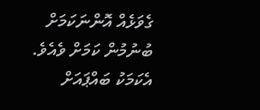ގެވަޅެއް އޮންނަކަމަށް ބުނުމުން ކަމަށް ވެއެވެ.
އެކަމަކު ބައްޕައަށް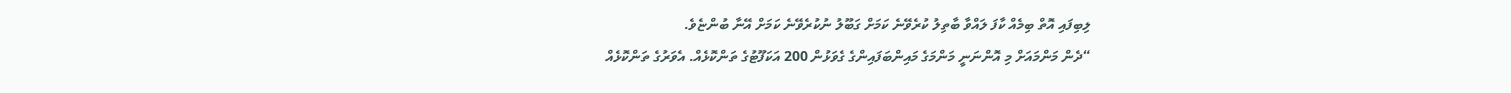ލިބިފައި އޮތް ބިމެއް ކާފަ ލައްވާ ބާތިލު ކުރެވޭނެ ކަމަށް ގަބޫލު ނުކުރެވޭނެ ކަމަށް އޭނާ ބުންޏެވެ.
“ދެން މަންމައަށް މި އޮންނަނީ މަންމަގެ މައިންބަފައިންގެ ގެވަޅުން 200 އަކަފޫޓުގެ ތަންކޮޅެއް. އެވަރުގެ ތަންކޮޅެއް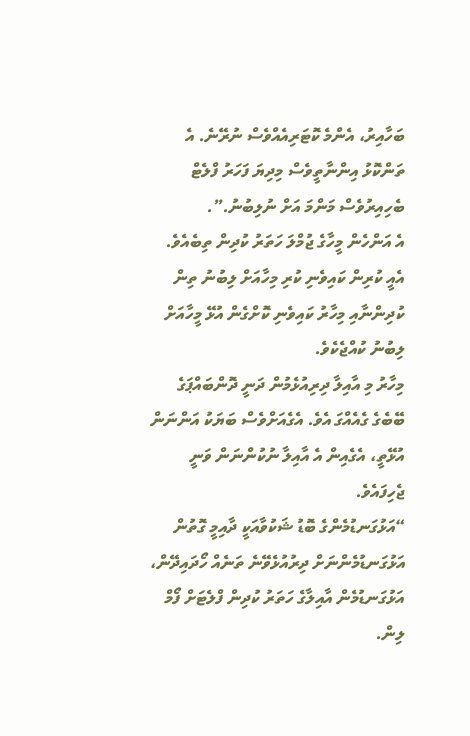ބަހާއިރު، އެންމެ ކޮޓަރިއެއްވެސް ނުރޭނެ. އެ ތަންކޮޅު އިންނާތީވެސް މިދިޔަ ފަހަރު ފްލެޓް ބެހިއިރުވެސް މަންމަ އަށް ނުލިބުނު.”.
އެ އަންހެން މީހާގެ ޖުމްލަ ހަތަރު ކުދިން ތިބެއެވެ. އެއީ ކުރިން ކައިވެނި ކުރި މިހާއަށް ލިބުނު ތިން ކުދިންނާއި މިހާރު ކައިވެނި ކޮށްގެން އުޅޭ މީހާއަށް ލިބުނު ކުއްޖެކެވެ.
މިހާރު މި އާއިލާ ދިރިއުޅެމުން ދަނީ ދޮންބައްޕަގެ ބޭބެގެ ގެއެއްގަ އެވެ. އެގެއަށްވެސް ބަޔަކު އަންނަން އުޅޭތީ، އެގެއިން އެ އާއިލާ ނުކުންނަން ވަނީ ޖެހިފައެވެ.
“އަޅުގަނޑުމެންގެ ބޮޑު ޝަކުވާއަކީ ދާއިމީ ގޮތުން އަޅުގަނޑުމެންނަށް ދިރުއުޅެވޭނެ ތަނެއް ހޯދައިދޭން، އަޅުގަނޑުމެން އާއިލާގެ ހަތަރު ކުދިން ފްލެޓަށް ފޯމް ލިން.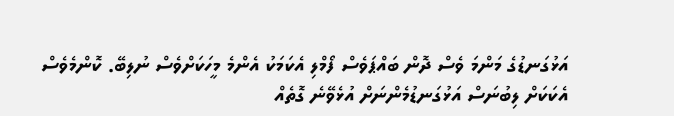އަޅުގަނޑުގެ މަންމަ ވެސް ދޮން ބައްޕަވެސް ފޯމްލި އެކަމަކު އެންމެ މީހަކަށްވެސް ނުލިބޭ. ކޮންމެވެސް އެކަކަށް ލިބުނަސް އަޅުގަނޑުމެންނަށް އުޅެވޭނެ ގޮތެއް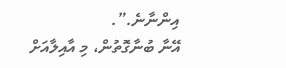އިންނާނެ.”.
އޭނާ ބުނާގޮތުން، މި އާއިލާއަށް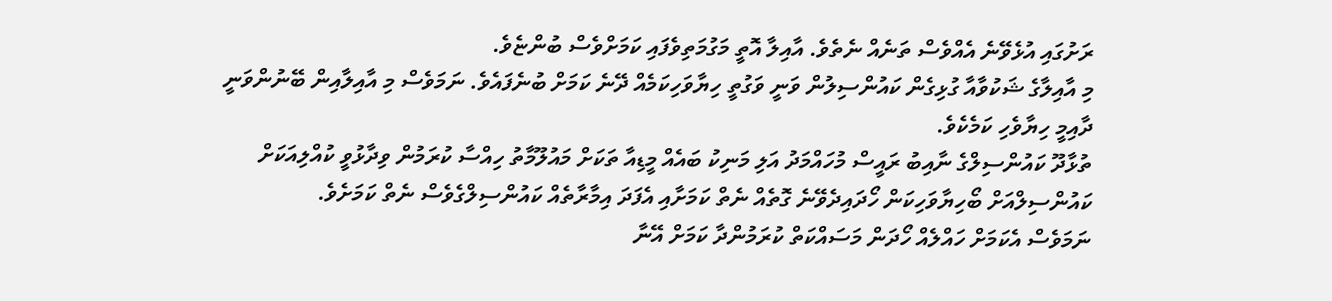ރަށުގައި އުޅެވޭނެ އެއްވެސް ތަނެއް ނެތެވެ. އާއިލާ އޮތީ މަގުމަތިވެފައި ކަމަށްވެސް ބުންޏެވެ.
މި އާއިލާގެ ޝަކުވާއާ ގުޅިގެން ކައުންސިލުން ވަނީ ވަގުތީ ހިޔާވަހިކަމެއް ދޭނެ ކަމަށް ބުނެފައެވެ. ނަމަވެސް މި އާއިލާއިން ބޭނުންވަނީ ދާއިމީ ހިޔާވެހި ކަމެކެވެ.
ތުޅާދޫ ކައުންސިލްގެ ނާއިބު ރައީސް މުހައްމަދު އަލި މަނިކު ބައެއް މީޑިއާ ތަކަށް މައުލޫމާތު ހިއްސާ ކުރަމުން ވިދާޅުވީ ކުއްލިއަކަށް ކައުންސިލްއަށް ބޯހިޔާވަހިކަން ހޯދައިދެވޭނެ ގޮތެއް ނެތް ކަމަށާއި އެފަދަ އިމާރާތެއް ކައުންސިލްގެވެސް ނެތް ކަމަށެވެ.
ނަމަވެސް އެކަމަށް ހައްލެއް ހޯދަން މަސައްކަތް ކުރަމުންދާ ކަމަށް އޭނާ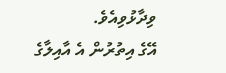ވިދާޅުވިއެވެ.
އޭގެ އިތުރުން އެ އާއިލާގެ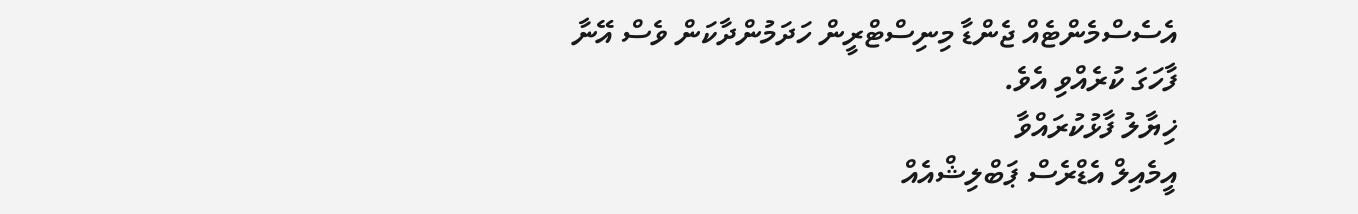އެސެސްމެންޓެއް ޖެންޑާ މިނިސްޓްރީން ހަދަމުންދާކަން ވެސް އޭނާ ފާހަގަ ކުރެއްވި އެވެ.
ޚިޔާލު ފާޅުކުރައްވާ
އީމެއިލް އެޑްރެސް ޕަބްލިޝްއެއް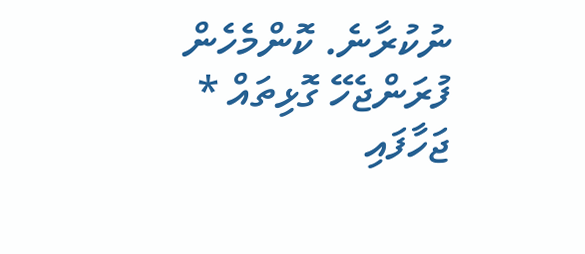ނުކުރާނެ. ކޮންމެހެން ފުރަންޖެހޭ ގޮޅިތައް * ޖަހާފައި